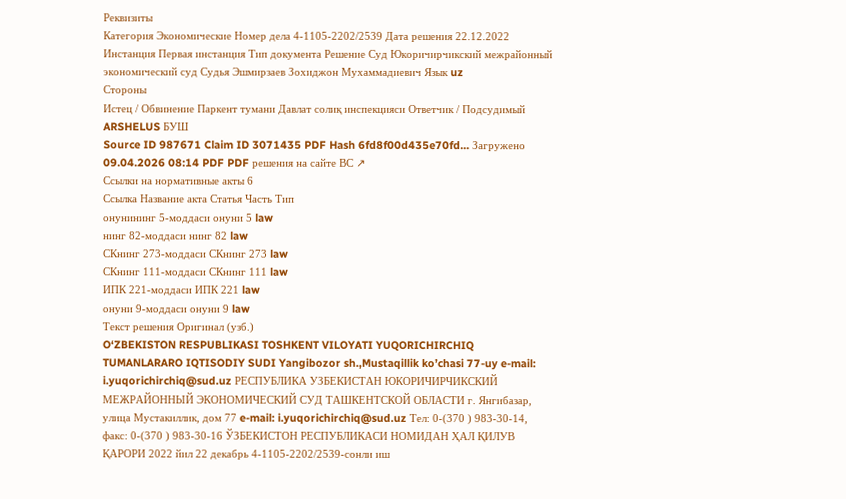Реквизиты
Категория Экономические Номер дела 4-1105-2202/2539 Дата решения 22.12.2022 Инстанция Первая инстанция Тип документа Решение Суд Юкоричирчикский межрайонный экономический суд Судья Эшмирзаев Зохиджон Мухаммадиевич Язык uz
Стороны
Истец / Обвинение Паркент тумани Давлат солиқ инспекцияси Ответчик / Подсудимый ARSHELUS БУШ
Source ID 987671 Claim ID 3071435 PDF Hash 6fd8f00d435e70fd... Загружено 09.04.2026 08:14 PDF PDF решения на сайте ВС ↗
Ссылки на нормативные акты 6
Ссылка Название акта Статья Часть Тип
онунининг 5-моддаси онуни 5 law
нинг 82-моддаси нинг 82 law
СКнинг 273-моддаси СКнинг 273 law
СКнинг 111-моддаси СКнинг 111 law
ИПК 221-моддаси ИПК 221 law
онуни 9-моддаси онуни 9 law
Текст решения Оригинал (узб.)
O‘ZBEKISTON RESPUBLIKASI TOSHKENT VILOYATI YUQORICHIRCHIQ TUMANLARARO IQTISODIY SUDI Yangibozor sh.,Mustaqillik ko’chasi 77-uy e-mail: i.yuqorichirchiq@sud.uz РЕСПУБЛИКА УЗБЕКИСТАН ЮКОРИЧИРЧИКСКИЙ МЕЖРАЙОННЫЙ ЭКОНОМИЧЕСКИЙ СУД ТАШКЕНТСКОЙ ОБЛАСТИ г. Янгибазар, улица Мустакиллик, дом 77 e-mail: i.yuqorichirchiq@sud.uz Тел: 0-(370 ) 983-30-14, факс: 0-(370 ) 983-30-16 ЎЗБЕКИСТОН РЕСПУБЛИКАСИ НОМИДАН ҲАЛ ҚИЛУВ ҚАРОРИ 2022 йил 22 декабрь 4-1105-2202/2539-сонли иш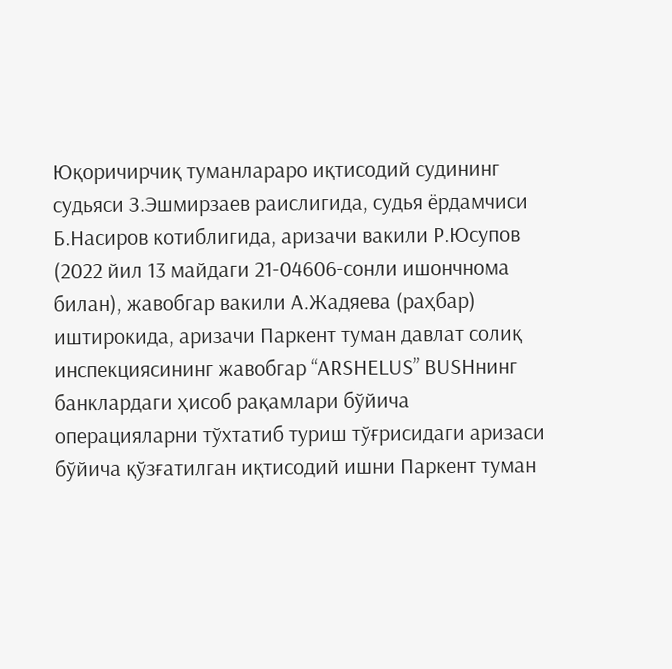Юқоричирчиқ туманлараро иқтисодий судининг судьяси З.Эшмирзаев раислигида, судья ёрдамчиси Б.Насиров котиблигида, аризачи вакили Р.Юсупов (2022 йил 13 майдаги 21-04606-сонли ишончнома билан), жавобгар вакили А.Жадяева (раҳбар) иштирокида, аризачи Паркент туман давлат солиқ инспекциясининг жавобгар “ARSHELUS” BUSHнинг банклардаги ҳисоб рақамлари бўйича операцияларни тўхтатиб туриш тўғрисидаги аризаси бўйича қўзғатилган иқтисодий ишни Паркент туман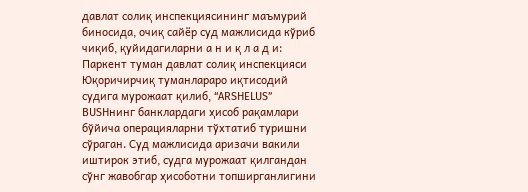давлат солиқ инспекциясининг маъмурий биносида, очиқ сайёр суд мажлисида кўриб чиқиб, қуйидагиларни а н и қ л а д и: Паркент туман давлат солиқ инспекцияси Юқоричирчиқ туманлараро иқтисодий судига мурожаат қилиб, “ARSHELUS” BUSHнинг банклардаги ҳисоб рақамлари бўйича операцияларни тўхтатиб туришни сўраган. Суд мажлисида аризачи вакили иштирок этиб, судга мурожаат қилгандан сўнг жавобгар ҳисоботни топширганлигини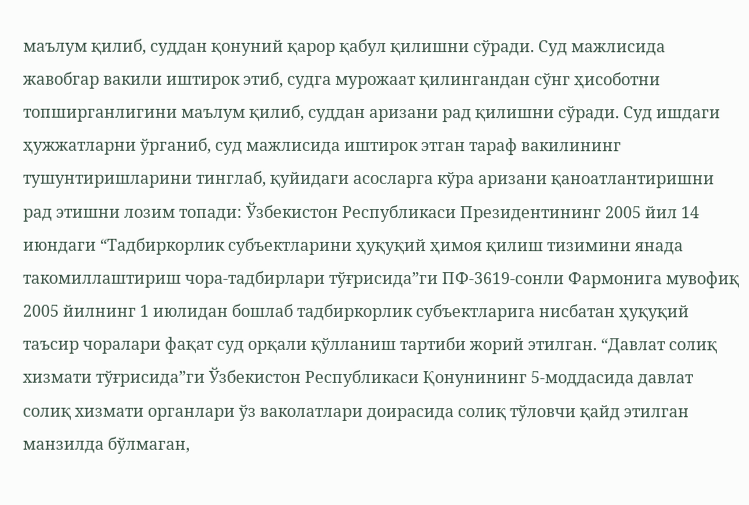маълум қилиб, суддан қонуний қарор қабул қилишни сўради. Суд мажлисида жавобгар вакили иштирок этиб, судга мурожаат қилингандан сўнг ҳисоботни топширганлигини маълум қилиб, суддан аризани рад қилишни сўради. Суд ишдаги ҳужжатларни ўрганиб, суд мажлисида иштирок этган тараф вакилининг тушунтиришларини тинглаб, қуйидаги асосларга кўра аризани қаноатлантиришни рад этишни лозим топади: Ўзбекистон Республикаси Президентининг 2005 йил 14 июндаги “Тадбиркорлик субъектларини ҳуқуқий ҳимоя қилиш тизимини янада такомиллаштириш чора-тадбирлари тўғрисида”ги ПФ-3619-сонли Фармонига мувофиқ 2005 йилнинг 1 июлидан бошлаб тадбиркорлик субъектларига нисбатан ҳуқуқий таъсир чоралари фақат суд орқали қўлланиш тартиби жорий этилган. “Давлат солиқ хизмати тўғрисида”ги Ўзбекистон Республикаси Қонунининг 5-моддасида давлат солиқ хизмати органлари ўз ваколатлари доирасида солиқ тўловчи қайд этилган манзилда бўлмаган,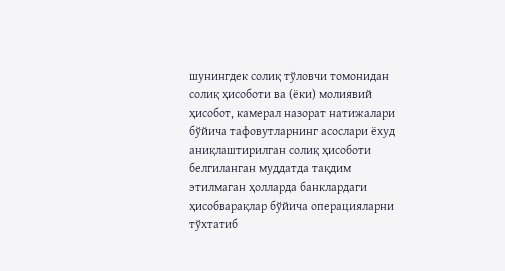шунингдек солиқ тўловчи томонидан солиқ ҳисоботи ва (ёки) молиявий ҳисобот, камерал назорат натижалари бўйича тафовутларнинг асослари ёхуд аниқлаштирилган солиқ ҳисоботи белгиланган муддатда тақдим этилмаган ҳолларда банклардаги ҳисобварақлар бўйича операцияларни тўхтатиб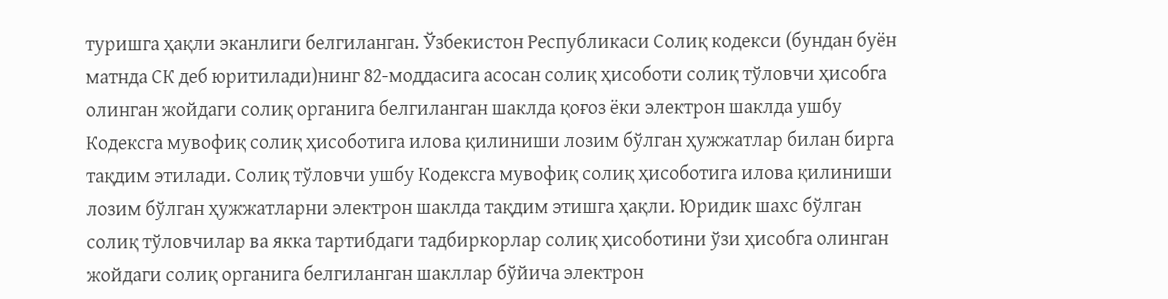туришга ҳақли эканлиги белгиланган. Ўзбекистон Республикаси Солиқ кодекси (бундан буён матнда СК деб юритилади)нинг 82-моддасига асосан солиқ ҳисоботи солиқ тўловчи ҳисобга олинган жойдаги солиқ органига белгиланган шаклда қоғоз ёки электрон шаклда ушбу Кодексга мувофиқ солиқ ҳисоботига илова қилиниши лозим бўлган ҳужжатлар билан бирга тақдим этилади. Солиқ тўловчи ушбу Кодексга мувофиқ солиқ ҳисоботига илова қилиниши лозим бўлган ҳужжатларни электрон шаклда тақдим этишга ҳақли. Юридик шахс бўлган солиқ тўловчилар ва якка тартибдаги тадбиркорлар солиқ ҳисоботини ўзи ҳисобга олинган жойдаги солиқ органига белгиланган шакллар бўйича электрон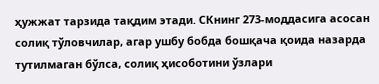ҳужжат тарзида тақдим этади. СКнинг 273-моддасига асосан солиқ тўловчилар, агар ушбу бобда бошқача қоида назарда тутилмаган бўлса, солиқ ҳисоботини ўзлари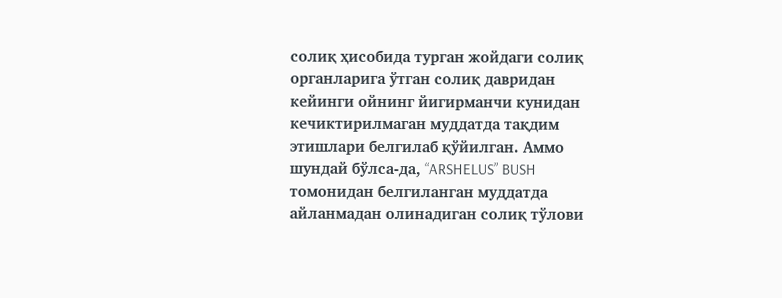солиқ ҳисобида турган жойдаги солиқ органларига ўтган солиқ давридан кейинги ойнинг йигирманчи кунидан кечиктирилмаган муддатда тақдим этишлари белгилаб қўйилган. Аммо шундай бўлса-да, “ARSHELUS” BUSH томонидан белгиланган муддатда айланмадан олинадиган солиқ тўлови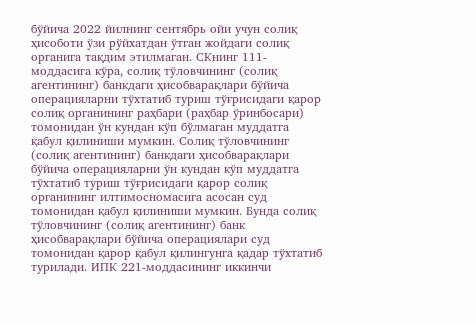бўйича 2022 йилнинг сентябрь ойи учун солиқ ҳисоботи ўзи рўйхатдан ўтган жойдаги солиқ органига тақдим этилмаган. СКнинг 111-моддасига кўра, солиқ тўловчининг (солиқ агентининг) банкдаги ҳисобварақлари бўйича операцияларни тўхтатиб туриш тўғрисидаги қарор солиқ органининг раҳбари (раҳбар ўринбосари) томонидан ўн кундан кўп бўлмаган муддатга қабул қилиниши мумкин. Солиқ тўловчининг (солиқ агентининг) банкдаги ҳисобварақлари бўйича операцияларни ўн кундан кўп муддатга тўхтатиб туриш тўғрисидаги қарор солиқ органининг илтимосномасига асосан суд томонидан қабул қилиниши мумкин. Бунда солиқ тўловчининг (солиқ агентининг) банк ҳисобварақлари бўйича операциялари суд томонидан қарор қабул қилингунга қадар тўхтатиб турилади. ИПК 221-моддасининг иккинчи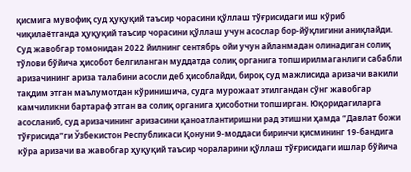қисмига мувофиқ суд ҳуқуқий таъсир чорасини қўллаш тўғрисидаги иш кўриб чиқилаётганда ҳуқуқий таъсир чорасини қўллаш учун асослар бор-йўқлигини аниқлайди. Суд жавобгар томонидан 2022 йилнинг сентябрь ойи учун айланмадан олинадиган солиқ тўлови бўйича ҳисобот белгиланган муддатда солиқ органига топширилмаганлиги сабабли аризачининг ариза талабини асосли деб ҳисоблайди, бироқ суд мажлисида аризачи вакили тақдим этган маълумотдан кўринишича, судга мурожаат этилгандан сўнг жавобгар камчиликни бартараф этган ва солиқ органига ҳисоботни топширган. Юқоридагиларга асосланиб, суд аризачининг аризасини қаноатлантиришни рад этишни ҳамда “Давлат божи тўғрисида”ги Ўзбекистон Республикаси Қонуни 9-моддаси биринчи қисмининг 19-бандига кўра аризачи ва жавобгар ҳуқуқий таъсир чораларини қўллаш тўғрисидаги ишлар бўйича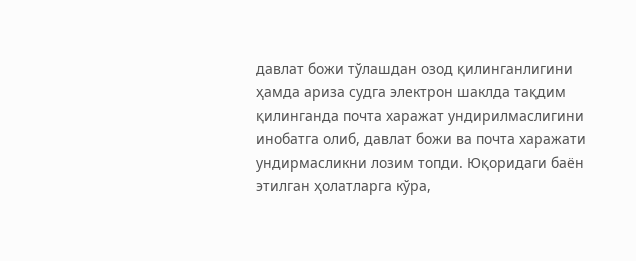давлат божи тўлашдан озод қилинганлигини ҳамда ариза судга электрон шаклда тақдим қилинганда почта харажат ундирилмаслигини инобатга олиб, давлат божи ва почта харажати ундирмасликни лозим топди. Юқоридаги баён этилган ҳолатларга кўра,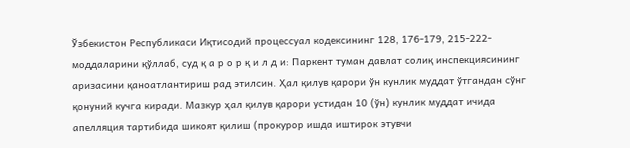Ўзбекистон Республикаси Иқтисодий процессуал кодексининг 128, 176-179, 215-222-моддаларини қўллаб, суд қ а р о р қ и л д и: Паркент туман давлат солиқ инспекциясининг аризасини қаноатлантириш рад этилсин. Ҳал қилув қарори ўн кунлик муддат ўтгандан сўнг қонуний кучга киради. Мазкур ҳал қилув қарори устидан 10 (ўн) кунлик муддат ичида апелляция тартибида шикоят қилиш (прокурор ишда иштирок этувчи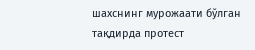шахснинг мурожаати бўлган тақдирда протест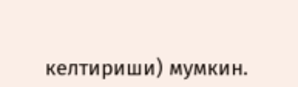келтириши) мумкин.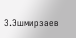З.Эшмирзаев